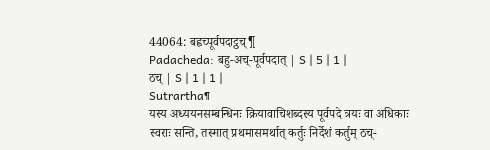44064: बह्वच्पूर्वपदाट्ठच्¶
Padacheda: बहु-अच्-पूर्वपदात् | S | 5 | 1 |
ठच् | S | 1 | 1 |
Sutrartha¶
यस्य अध्ययनसम्बन्धिनः क्रियावाचिशब्दस्य पूर्वपदे त्रयः वा अधिकाः स्वराः सन्ति, तस्मात् प्रथमासमर्थात् कर्तुः निर्देशं कर्तुम् ठच्-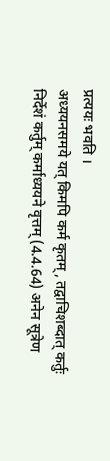प्रत्ययः भवति ।
अध्ययनसमये यत् किमपि कर्म कृतम्, तद्वाचिशब्दात् कर्तुः निर्देशं कर्तुम् कर्माध्ययने वृत्तम् (4.4.64) अनेन सूत्रेण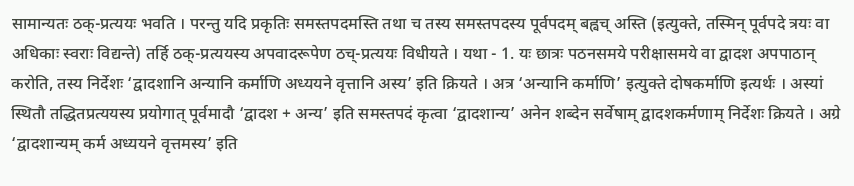सामान्यतः ठक्-प्रत्ययः भवति । परन्तु यदि प्रकृतिः समस्तपदमस्ति तथा च तस्य समस्तपदस्य पूर्वपदम् बह्वच् अस्ति (इत्युक्ते, तस्मिन् पूर्वपदे त्रयः वा अधिकाः स्वराः विद्यन्ते) तर्हि ठक्-प्रत्ययस्य अपवादरूपेण ठच्-प्रत्ययः विधीयते । यथा - 1. यः छात्रः पठनसमये परीक्षासमये वा द्वादश अपपाठान् करोति, तस्य निर्देशः ‘द्वादशानि अन्यानि कर्माणि अध्ययने वृत्तानि अस्य’ इति क्रियते । अत्र ‘अन्यानि कर्माणि’ इत्युक्ते दोषकर्माणि इत्यर्थः । अस्यां स्थितौ तद्धितप्रत्ययस्य प्रयोगात् पूर्वमादौ ‘द्वादश + अन्य’ इति समस्तपदं कृत्वा ‘द्वादशान्य’ अनेन शब्देन सर्वेषाम् द्वादशकर्मणाम् निर्देशः क्रियते । अग्रे ‘द्वादशान्यम् कर्म अध्ययने वृत्तमस्य’ इति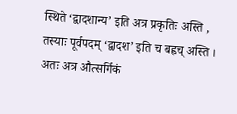स्थिते ‘द्वादशान्य’ इति अत्र प्रकृतिः अस्ति , तस्याः पूर्वपदम् ‘द्वादश’ इति च बह्वच् अस्ति । अतः अत्र औत्सर्गिकं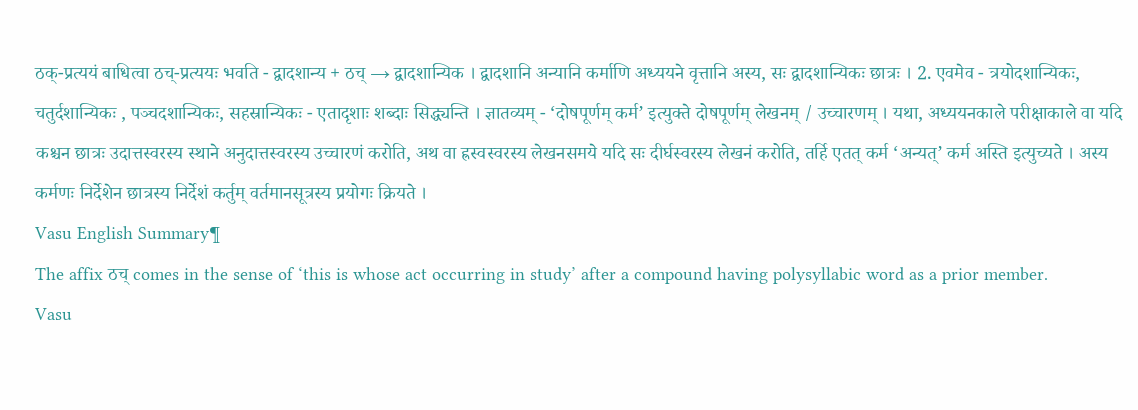ठक्-प्रत्ययं बाधित्वा ठच्-प्रत्ययः भवति - द्वादशान्य + ठच् → द्वादशान्यिक । द्वादशानि अन्यानि कर्माणि अध्ययने वृत्तानि अस्य, सः द्वादशान्यिकः छात्रः । 2. एवमेव - त्रयोदशान्यिकः, चतुर्दशान्यिकः , पञ्चदशान्यिकः, सहस्रान्यिकः - एतादृशाः शब्दाः सिद्ध्यन्ति । ज्ञातव्यम् - ‘दोषपूर्णम् कर्म’ इत्युक्ते दोषपूर्णम् लेखनम् / उच्चारणम् । यथा, अध्ययनकाले परीक्षाकाले वा यदि कश्चन छात्रः उदात्तस्वरस्य स्थाने अनुदात्तस्वरस्य उच्चारणं करोति, अथ वा ह्रस्वस्वरस्य लेखनसमये यदि सः दीर्घस्वरस्य लेखनं करोति, तर्हि एतत् कर्म ‘अन्यत्’ कर्म अस्ति इत्युच्यते । अस्य कर्मणः निर्देशेन छात्रस्य निर्देशं कर्तुम् वर्तमानसूत्रस्य प्रयोगः क्रियते ।
Vasu English Summary¶
The affix ठच् comes in the sense of ‘this is whose act occurring in study’ after a compound having polysyllabic word as a prior member.
Vasu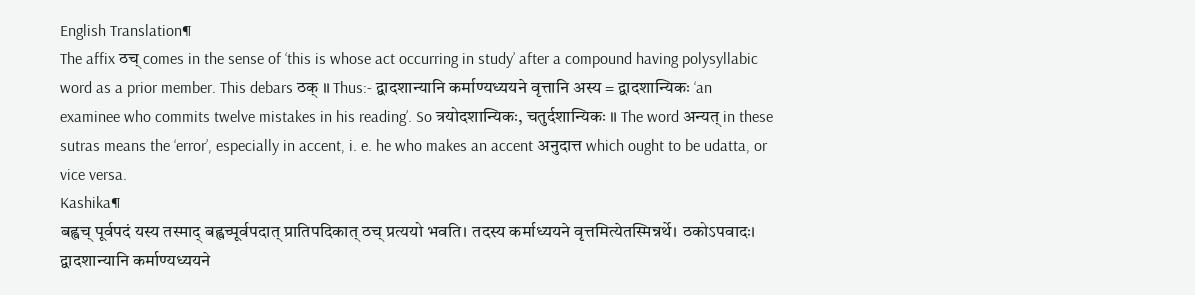English Translation¶
The affix ठच् comes in the sense of ‘this is whose act occurring in study’ after a compound having polysyllabic word as a prior member. This debars ठक् ॥ Thus:- द्वादशान्यानि कर्माण्यध्ययने वृत्तानि अस्य = द्वादशान्यिकः ‘an examinee who commits twelve mistakes in his reading’. So त्रयोदशान्यिकः, चतुर्दशान्यिकः ॥ The word अन्यत् in these sutras means the ‘error’, especially in accent, i. e. he who makes an accent अनुदात्त which ought to be udatta, or vice versa.
Kashika¶
बह्वच् पूर्वपदं यस्य तस्माद् बह्वच्पूर्वपदात् प्रातिपदिकात् ठच् प्रत्ययो भवति। तदस्य कर्माध्ययने वृत्तमित्येतस्मिन्नर्थे। ठकोऽपवादः। द्वादशान्यानि कर्माण्यध्ययने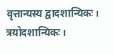वृत्तान्यस्य द्वादशान्यिकः। त्रयोदशान्यिकः।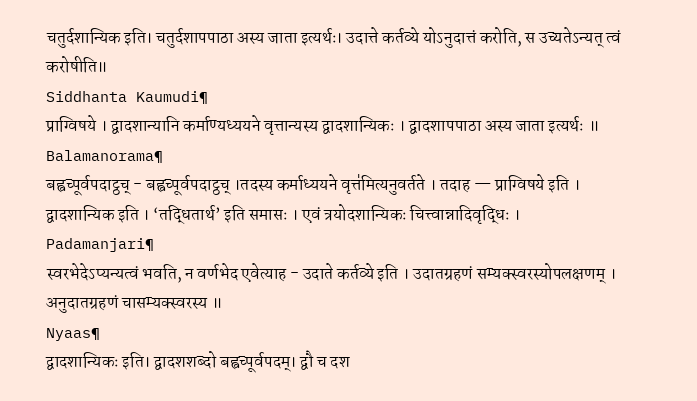चतुर्दशान्यिक इति। चतुर्दशापपाठा अस्य जाता इत्यर्थः। उदात्ते कर्तव्ये योऽनुदात्तं करोति, स उच्यतेऽन्यत् त्वं करोषीति॥
Siddhanta Kaumudi¶
प्राग्विषये । द्वादशान्यानि कर्माण्यध्ययने वृत्तान्यस्य द्वादशान्यिकः । द्वादशापपाठा अस्य जाता इत्यर्थः ॥
Balamanorama¶
बह्वच्पूर्वपदाट्ठच् - बह्वच्पूर्वपदाट्ठच् ।तदस्य कर्माध्ययने वृत्त॑मित्यनुवर्तते । तदाह — प्राग्विषये इति । द्वादशान्यिक इति । ‘तद्धितार्थ’ इति समासः । एवं त्रयोदशान्यिकः चित्त्वान्नादिवृद्धिः ।
Padamanjari¶
स्वरभेदेऽप्यन्यत्वं भवति, न वर्णभेद एवेत्याह - उदाते कर्तव्ये इति । उदातग्रहणं सम्यक्स्वरस्योपलक्षणम् । अनुदातग्रहणं चासम्यक्स्वरस्य ॥
Nyaas¶
द्वादशान्यिकः इति। द्वादशशब्दो बह्वच्पूर्वपदम्। द्वौ च दश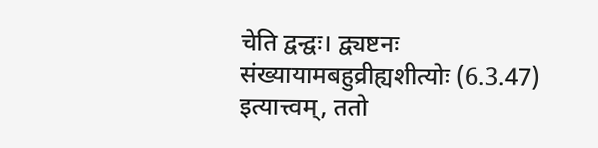चेति द्वन्द्वः। द्व्यष्टनः संख्यायामबहुव्रीह्यशीत्योः (6.3.47) इत्यात्त्वम्, ततो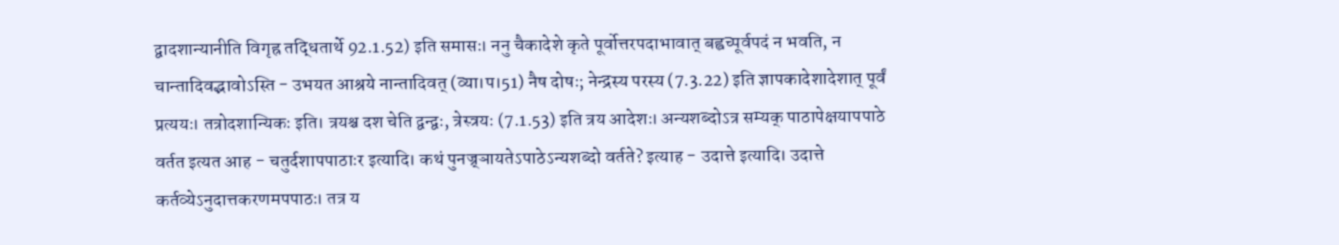द्वादशान्यानीति विगृह्र तद्धितार्थे 92.1.52) इति समासः। ननु चैकादेशे कृते पूर्वोत्तरपदाभावात् बह्वच्पूर्वपदं न भवति, न चान्तादिवद्भावोऽस्ति - उभयत आश्रये नान्तादिवत् (व्या।प।51) नैष दोषः; नेन्द्रस्य परस्य (7.3.22) इति ज्ञापकादेशादेशात् पूर्वं प्रत्ययः। तत्रोदशान्यिकः इति। त्रयश्च दश चेति द्वन्द्वः, त्रेस्त्रयः (7.1.53) इति त्रय आदेशः। अन्यशब्दोऽत्र सम्यक् पाठापेक्षयापपाठे वर्तत इत्यत आह - चतुर्दशापपाठाःर इत्यादि। कथं पुनज्र्ञायतेऽपाठेऽन्यशब्दो वर्तते? इत्याह - उदात्ते इत्यादि। उदात्ते कर्तव्येऽनुदात्तकरणमपपाठः। तत्र य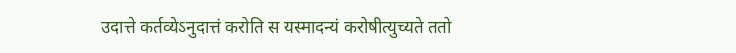उदात्ते कर्तव्येऽनुदात्तं करोति स यस्मादन्यं करोषीत्युच्यते ततो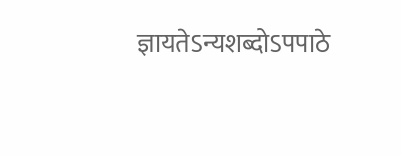ज्ञायतेऽन्यशब्दोऽपपाठे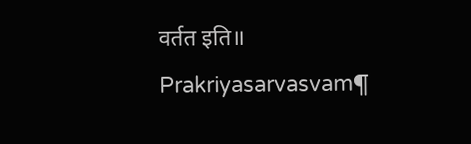वर्तत इति॥
Prakriyasarvasvam¶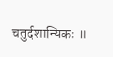चतुर्दशान्यिकः ॥